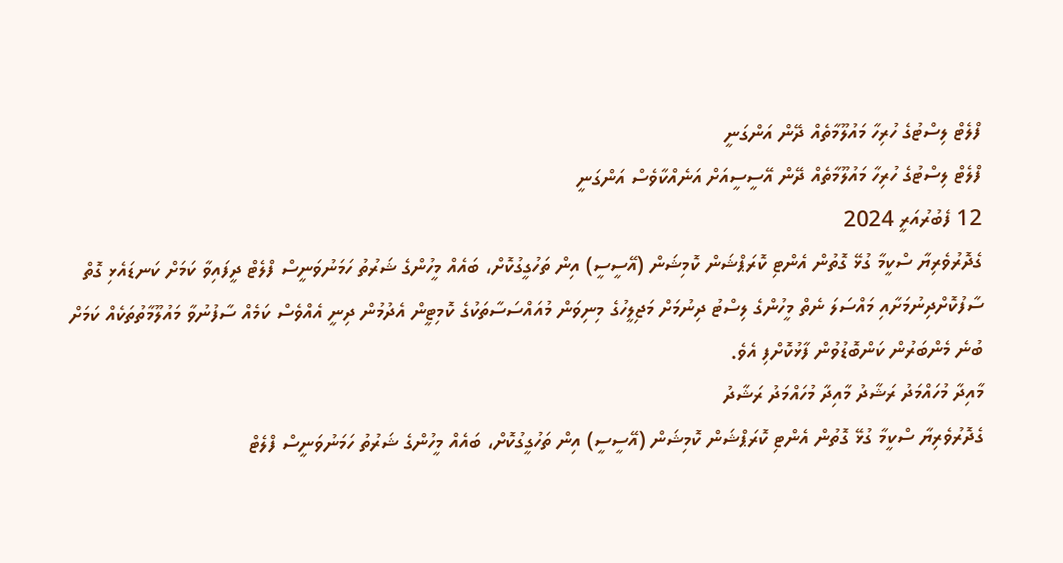ފްލެޓް ލިސްޓުގެ ހުރިހާ މައުލޫމާތެއް ދޭން އަންގަނީ
ފްލެޓް ލިސްޓުގެ ހުރިހާ މައުލޫމާތެއް ދޭން އޭސީސީއަށް އަނެއްކާވެސް އަންގަނީ
12 ފެބުރުއަރީ 2024
ގެދޮރުވެރިޔާ ސްކީމާ ގުޅޭ ގޮތުން އެންޓި ކޮރަޕްޝަން ކޮމިޝަން (އޭސީސީ) އިން ތަހުގީގުކޮށް، ބައެއް މީހުންގެ ޝަރުތު ހަމަނުވަނީސް ފްލެޓް ދީފައިވާ ކަމަށް ކަނޑައެޅި ގޮތް ސާފުކޮށްދިނުމަށާއި މައްސަލަ ނެތް މީހުންގެ ލިސްޓު ދިނުމަށް މަޖިލީހުގެ މިނިވަން މުއައްސަސާތަކުގެ ކޮމިޓީން އެދުމުން ދިނީ އެއްވެސް ކަމެއް ސާފުނުވާ މައުލޫމާތުތަކެއް ކަމަށް ބުނެ މެންބަރުން ކަންބޮޑުވުން ފާޅުކޮށްފި އެވެ.
މާއިދާ މުހައްމަދު ރަޝާދު މާއިދާ މުހައްމަދު ރަޝާދު
ގެދޮރުވެރިޔާ ސްކީމާ ގުޅޭ ގޮތުން އެންޓި ކޮރަޕްޝަން ކޮމިޝަން (އޭސީސީ) އިން ތަހުގީގުކޮށް، ބައެއް މީހުންގެ ޝަރުތު ހަމަނުވަނީސް ފްލެޓް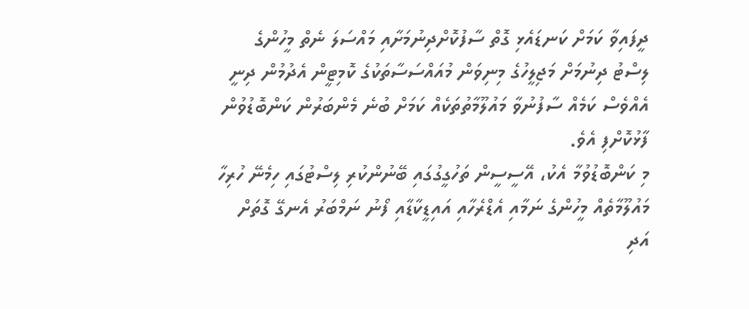ދީފައިވާ ކަމަށް ކަނޑައެޅި ގޮތް ސާފުކޮށްދިނުމަށާއި މައްސަލަ ނެތް މީހުންގެ ލިސްޓު ދިނުމަށް މަޖިލީހުގެ މިނިވަން މުއައްސަސާތަކުގެ ކޮމިޓީން އެދުމުން ދިނީ އެއްވެސް ކަމެއް ސާފުނުވާ މައުލޫމާތުތަކެއް ކަމަށް ބުނެ މެންބަރުން ކަންބޮޑުވުން ފާޅުކޮށްފި އެވެ.
މި ކަންބޮޑުވުމާ އެކު، އޭސީސީން ތަހުގީގުގައި ބޭނުންކުރި ލިސްޓުގައި ހިމެނޭ ހުރިހާ މައުލޫމާތެއް މީހުންގެ ނަމާއި އެޑްރެހާއި އައިޑީކާޑާއި ފޯނު ނަމްބަރު އެނގޭ ގޮތަށް އަދި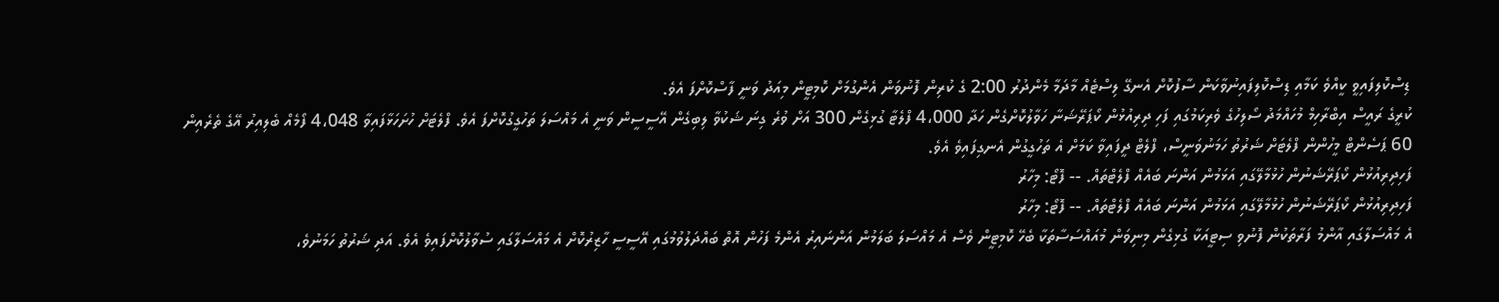ޑިސްކޮލިފައިވީ ކީއްވެ ކަމާއި ޑިސްކޮލިފައިނުވާކަން ސާފުކޮށް އެނގޭ ލިސްޓެއް މާދަމާ މެންދުރު 2:00 ގެ ކުރިން ފޮނުވަން އެންގުމަށް ކޮމިޓީން މިއަދު ވަނީ ފާސްކޮށްފަ އެވެ.
ކުރީގެ ރައީސް އިބްރާހިމް މުހައްމަދު ސޯލިހުގެ ވެރިކަމުގައި ފަހި ދިރިއުޅުން ކޯޕަރޭޝަނާ ހަވާލުކޮށްގެން ހަދާ 4،000 ފްލެޓާ ގުޅިގެން 300 އަށް ވުރެ ގިނަ ޝަކުވާ ލިބިގެން އޭސީސީން ވަނީ އެ މައްސަލަ ތަހުގީގުކޮށްފަ އެވެ. ފްލެޓަށް ހުށަހަޅާފައިވާ 4،048 ފޯމެއް ބެލިއިރު އޭގެ ތެރެއިން 60 ޕަސެންޓް މީހުންން ފްލެޓަށް ޝަރުތު ހަމަނުވަނީސް، ފްލެޓް ދީފައިވާ ކަމަށް އެ ތަހުގީގުން އެނގިފައިވެ އެވެ.
ފަހިދިރިއުޅުން ކޯޕަރޭޝަނުން ހުޅުމާލޭގައި އަޅަމުން އަންނަ ބައެއް ފްލެޓްތައް. -- ފޮޓޯ: މިހާރު
ފަހިދިރިއުޅުން ކޯޕަރޭޝަނުން ހުޅުމާލޭގައި އަޅަމުން އަންނަ ބައެއް ފްލެޓްތައް. -- ފޮޓޯ: މިހާރު
އެ މައްސަލާގައި އާންމު ފަރާތަކުން ފޮނުވި ސިޓީއަކާ ގުޅިގެން މިނިވަން މުއައްސަސާތަކާ ބެހޭ ކޮމިޓީން ވެސް އެ މައްސަލަ ބަލަމުން އަންނައިރު އެންމެ ފަހުން އޮތް ބައްދަލުވުމުގައި އޭސީސީ ހާޒިރުކޮށް އެ މައްސަލާގައި ސުވާލުކޮށްފައިވެ އެވެ. އަދި ޝަރުތު ހަމަނުވެ،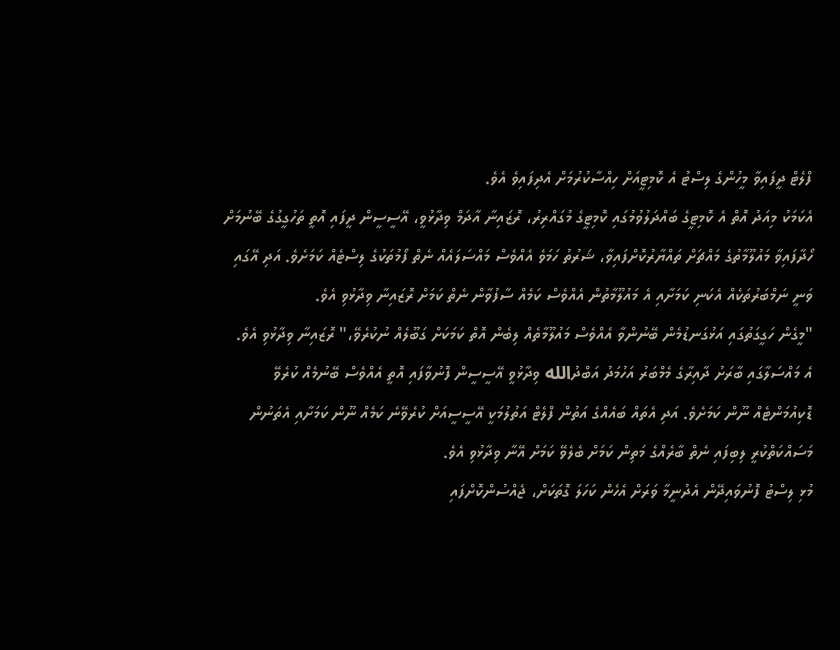ފްލެޓް ދީފައިވާ މީހުންގެ ލިސްޓު އެ ކޮމިޓީއަށް ހިއްސާކުރުމަށް އެދިފައިވެ އެވެ.
އެކަމަކު މިއަދު އޮތް އެ ކޮމިޓީގެ ބައްދަލުވުމުގައި ކޮމިޓީގެ މުގައްރިރު، ރޮޒައިނާ އާދަމް ވިދާޅުވީ، އޭސީސީން ދީފައި އޮތީ ތަހުގީގުގެ ބޭނުމަށް ހޯދާފައިވާ މައުލޫމާތުގެ މައްޗަށް ތައްޔާރުކޮށްފައިވާ، ޝަރުތު ހަމަވެ އެއްވެސް މައްސަލައެއް ނެތް ފޯމުތަކުގެ ލިސްޓެއް ކަމަށެވެ. އަދި އޭގައި ވަނީ ނަމްބަރުތަކެއް އެކަނި ކަމަށާއި އެ މައުލޫމާތުން އެއްވެސް ކަމެއް ސާފުވާން ނެތް ކަމަށް ރޮޒައިނާ ވިދާޅުވި އެވެ.
"މީގެން ހަގީގަތުގައި އަޅުގަނޑުމެން ބޭނުންވާ އެއްވެސް މައުލޫމާތެއް ލިބެން އޮތް ކަމަކަށް ގަބޫލެއް ނުކުރެވޭ،" ރޮޒައިނާ ވިދާޅުވި އެވެ.
އެ މައްސަލާގައި ބާރަށު ދާއިރާގެ މެމްބަރު އަހުމަދު އަބްދުالله ވިދާޅުވީ އޭސީސީން ފޮނުވާފައި އޮތީ އެއްވެސް ބޭނުމެއް ކުރެވޭ ޑޮކިއުމަންޓެއް ނޫން ކަމަށެވެ. އަދި އެތައް ބައެއްގެ އަތުން ފްލެޓް އަތުލުމަކީ އޭސީސީއަށް ކުރެވޭނެ ކަމެއް ނޫން ކަމަށާއި އެތަނުން މަސައްކަތްކުރީ ލިބިފައި ނެތް ބާރެއްގެ މަތިން ކަމަށް ބެލެވޭ ކަމަށް އޭނާ ވިދާޅުވި އެވެ.
މުޅި ލިސްޓު ފޮނުވައިދޭން އެދުނީމާ ވަރަށް އެހެން ކަހަލަ ގޮތަކަށް، ޖެއްސުންކޮށްފައި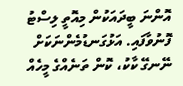އޮންނަ ބީދައަކުން މިއޮތީ ލިސްޓު ފޮނުވާފައި. އަޅުގަނޑުމެންނަކަށް ނޭނގޭ ކާކު، ކޮން ތަނެއްގެ މީހެއް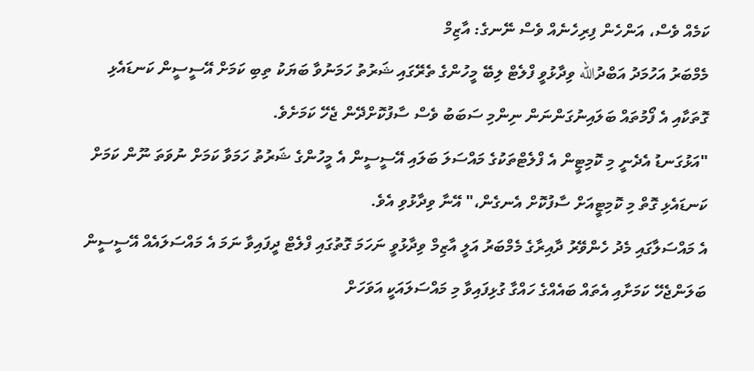ކަމެއް ވެސް، އަންހެން ފިރިހެނެއް ވެސް ނޭނގެ: އާޒިމް
މެމްބަރު އަހުމަދު އަބްދުالله ވިދާޅުވީ ފްލެޓް ލިބޭ މީހުންގެ ތެރޭގައި ޝަރުތު ހަމަނުވާ ބަޔަކު ތިބި ކަމަށް އޭސީސީން ކަނޑައެޅި ގޮތަކާއި އެ ފޯމުތައް ބަލައިނުގަންނަން ނިންމި ސަބަބު ވެސް ސާފުކޮށްދޭން ޖެހޭ ކަމަށެވެ.
"އަޅުގަނޑު އެދެނީ މި ކޮމިޓީން އެ ފްލެޓްތަކުގެ މައްސަލަ ބަލައި އޭސީސީން އެ މީހުންގެ ޝަރުތު ހަމަވާ ކަމަށް ނުވަތަ ނޫން ކަމަށް ކަނޑައެޅި ގޮތް މި ކޮމިޓީއަށް ސާފުކޮށް އެނގެން،" އޭނާ ވިދާޅުވި އެވެ.
އެ މައްސަލާގައި މެދު ހެންވޭރު ދާއިރާގެ މެމްބަރު އަލީ އާޒިމް ވިދާޅުވީ ނަހަމަ ގޮތުގައި ފްލެޓް ދީފައިވާ ނަމަ އެ މައްސަލައެއް އޭސީސީން ބަލަންޖެހޭ ކަމަށާއި އެތައް ބައެއްގެ ހައްގާ ގުޅިފައިވާ މި މައްސަލައަކީ އަވަހަށް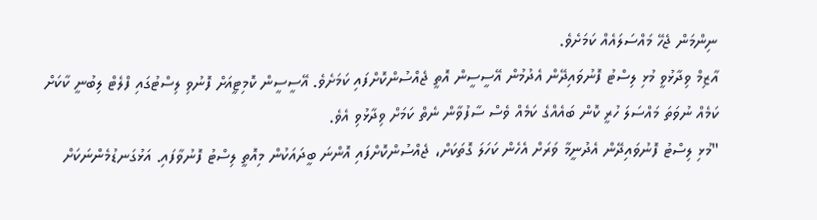ނިންމަން ޖެހޭ މައްސަލައެއް ކަމަށެވެ.
އާޒިމް ވިދާޅުވީ މުޅި ލިސްޓު ފޮނުވައިދޭން އެދުމުން އޭސީސީން އޮތީ ޖެއްސުންކޮށްފައި ކަމަށެވެ. އޭސީސީން ކޮމިޓީއަށް ފޮނުވި ލިސްޓުގައި ފްލެޓް ލިބުނީ ކާކަށް ކަމެއް ނުވަތަ މައްސަލަ ހުރީ ކޮން ބައެއްގެ ކަމެއް ވެސް ސާފުވާން ނެތް ކަމަށް ވިދާޅުވި އެވެ.
"މުޅި ލިސްޓު ފޮނުވައިދޭން އެދުނީމާ ވަރަށް އެހެން ކަހަލަ ގޮތަކަށް، ޖެއްސުންކޮށްފައި އޮންނަ ބީދައަކުން މިއޮތީ ލިސްޓު ފޮނުވާފައި. އަޅުގަނޑުމެންނަކަށް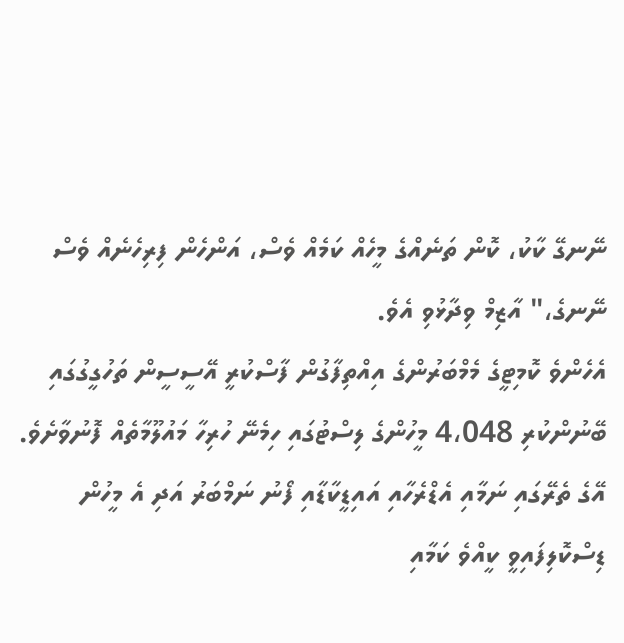ނޭނގޭ ކާކު، ކޮން ތަނެއްގެ މީހެއް ކަމެއް ވެސް، އަންހެން ފިރިހެނެއް ވެސް ނޭނގެ،" އާޒިމް ވިދާޅުވި އެވެ.
އެހެންވެ ކޮމިޓީގެ މެމްބަރުންގެ އިއްތިފާގުން ފާސްކުރީ އޭސީސީން ތަހުގީގުގައި ބޭނުންކުރި 4،048 މީހުންގެ ލިސްޓުގައި ހިމެނޭ ހުރިހާ މައުލޫމާތެއް ފޮނުވާށެވެ. އޭގެ ތެރޭގައި ނަމާއި އެޑްރެހާއި އައިޑީކާޑާއި ފޯނު ނަމްބަރު އަދި އެ މީހުން ޑިސްކޮލިފައިވީ ކީއްވެ ކަމާއި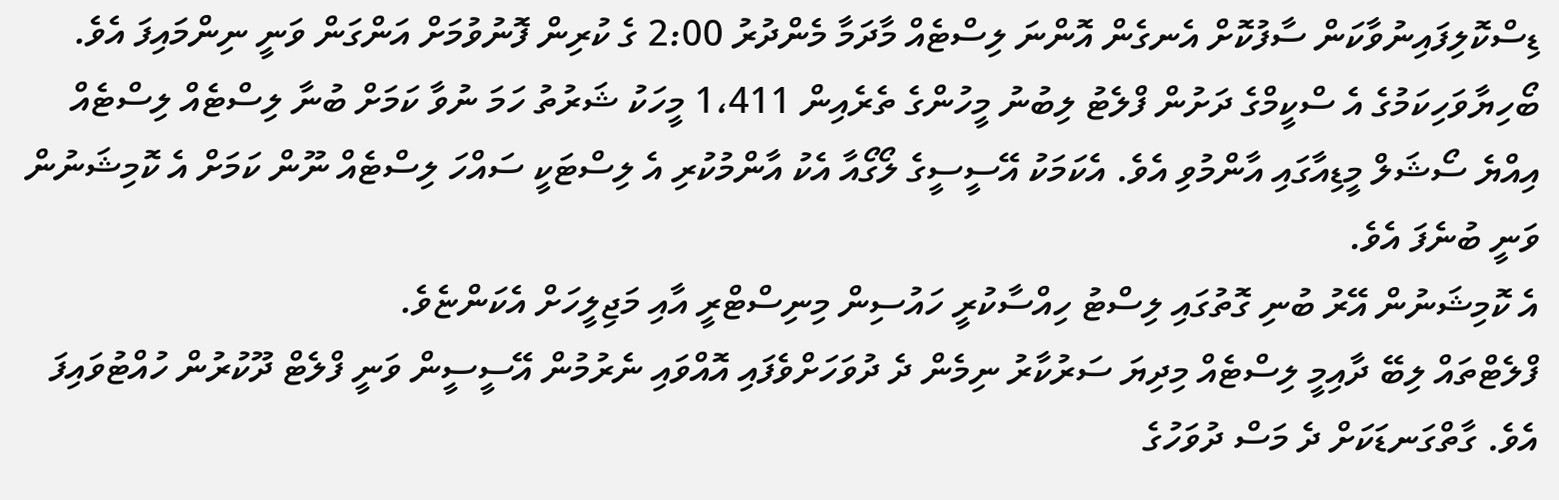ޑިސްކޮލިފައިނުވާކަން ސާފުކޮށް އެނގެން އޮންނަ ލިސްޓެއް މާދަމާ މެންދުރު 2:00 ގެ ކުރިން ފޮނުވުމަށް އަންގަން ވަނީ ނިންމައިފަ އެވެ.
ބޯހިޔާވަހިކަމުގެ އެ ސްކީމްގެ ދަށުން ފްލެޓު ލިބުނު މީހުންގެ ތެރެއިން 1،411 މީހަކު ޝަރުތު ހަމަ ނުވާ ކަމަށް ބުނާ ލިސްޓެއް ލިސްޓެއް އިއްޔެ ސޯޝަލް މީޑިއާގައި އާންމުވި އެވެ. އެކަމަކު އޭސީސީގެ ލޯގޯއާ އެކު އާންމުކުރި އެ ލިސްޓަކީ ސައްހަ ލިސްޓެއް ނޫން ކަމަށް އެ ކޮމިޝަނުން ވަނީ ބުނެފަ އެވެ.
އެ ކޮމިޝަނުން އޭރު ބުނި ގޮތުގައި ލިސްޓު ހިއްސާކުރީ ހައުސިން މިނިސްޓްރީ އާއި މަޖިލީހަށް އެކަންޏެވެ.
ފްލެޓްތައް ލިބޭ ދާއިމީ ލިސްޓެއް މިދިޔަ ސަރުކާރު ނިމެން ދެ ދުވަހަށްވެފައި އޮއްވައި ނެރުމުން އޭސީސީން ވަނީ ފްލެޓް ދޫކުރުން ހުއްޓުވައިފަ އެވެ. ގާތްގަނޑަކަށް ދެ މަސް ދުވަހުގެ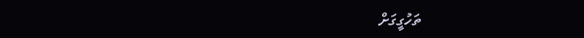ތަހުގީގަށް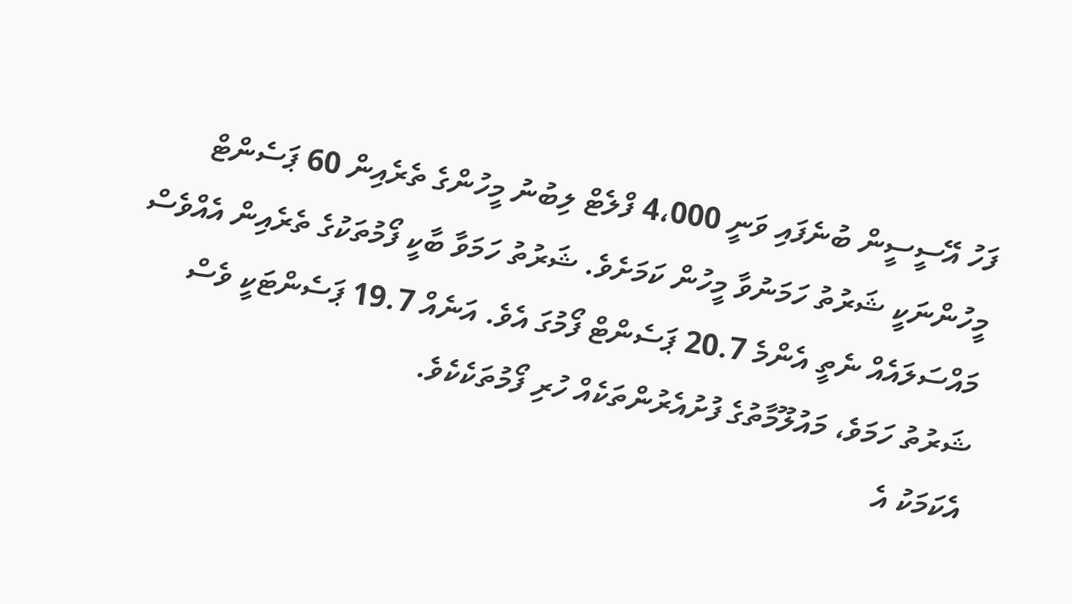ފަހު އޭސީސީން ބުނެފައި ވަނީ 4،000 ފްލެޓް ލިބުނު މީހުންގެ ތެރެއިން 60 ޕަސެންޓް މީހުންނަކީ ޝަރުތު ހަމަނުވާ މީހުން ކަމަށެވެ. ޝަރުތު ހަމަވާ ބާކީ ފޯމުތަކުގެ ތެރެއިން އެއްވެސް މައްސަލައެއް ނެތީ އެންމެ 20.7 ޕަސެންޓް ފޯމުގަ އެވެ. އަނެއް 19.7 ޕަސެންޓަކީ ވެސް ޝަރުތު ހަމަވެ، މައުލޫމާތުގެ ފުށުއެރުންތަކެއް ހުރި ފޯމުތަކެކެވެ.
އެކަމަކު އެ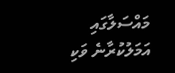މައްސަލާގައި އަމަލުކުރާނެ ވަކި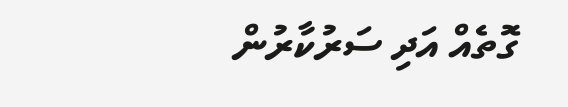ގޮތެއް އަދި ސަރުކާރުން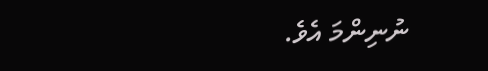ނުނިންމަ އެވެ.